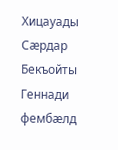Хицауады Сæрдар Бекъойты Геннади фембæлд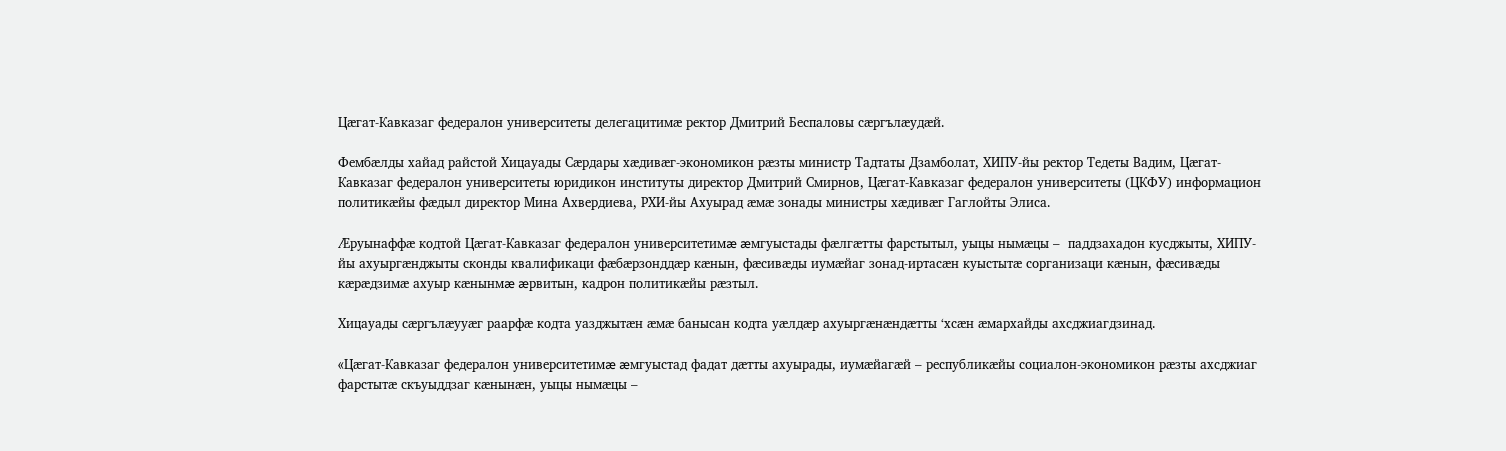Цæгат-Кавказаг федералон университеты делегацитимæ ректор Дмитрий Беспаловы сæргълæудæй.

Фембæлды хайад райстой Хицауады Сæрдары хæдивæг-экономикон рæзты министр Тадтаты Дзамболат, ХИПУ-йы ректор Тедеты Вадим, Цæгат-Кавказаг федералон университеты юридикон институты директор Дмитрий Смирнов, Цæгат-Кавказаг федералон университеты (ЦКФУ) информацион политикæйы фæдыл директор Мина Ахвердиева, РХИ-йы Ахуырад æмæ зонады министры хæдивæг Гаглойты Элиса.

Æруынаффæ кодтой Цæгат-Кавказаг федералон университетимæ æмгуыстады фæлгæтты фарстытыл, уыцы нымæцы –  паддзахадон кусджыты, ХИПУ-йы ахуыргæнджыты сконды квалификаци фæбæрзонддæр кæнын, фæсивæды иумæйаг зонад-иртасæн куыстытæ сорганизаци кæнын, фæсивæды кæрæдзимæ ахуыр кæнынмæ æрвитын, кадрон политикæйы рæзтыл.

Хицауады сæргълæууæг раарфæ кодта уазджытæн æмæ банысан кодта уæлдæр ахуыргæнæндæтты ‘хсæн æмархайды ахсджиагдзинад.

«Цæгат-Кавказаг федералон университетимæ æмгуыстад фадат дæтты ахуырады, иумæйагæй – республикæйы социалон-экономикон рæзты ахсджиаг фарстытæ скъуыддзаг кæнынæн, уыцы нымæцы –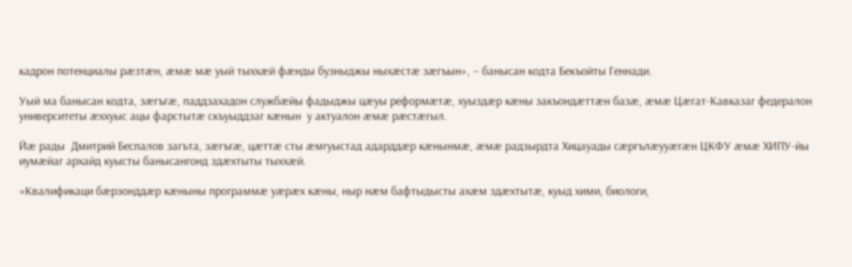кадрон потенциалы рæзтæн, æмæ мæ уый тыххæй фæнды бузныджы ныхæстæ зæгъын», – банысан кодта Бекъойты Геннади.

Уый ма банысан кодта, зæгъгæ, паддзахадон службæйы фадыджы цæуы реформæтæ, хуыздæр кæны закъондæттæн базæ, æмæ Цæгат-Кавказаг федералон университеты æххуыс ацы фарстытæ скъуыддзаг кæнын  у актуалон æмæ рæстæгыл.

Йæ рады  Дмитрий Беспалов загъта, зæгъгæ, цæттæ сты æмгуыстад адарддæр кæнынмæ, æмæ радзырдта Хицауады сæргълæууæгæн ЦКФУ æмæ ХИПУ-йы иумæйаг архайд куысты банысангонд здæхтыты тыххæй.

«Квалификаци бæрзонддæр кæныны программæ уæрæх кæны, ныр нæм бафтыдысты ахæм здæхтытæ, куыд хими, биологи,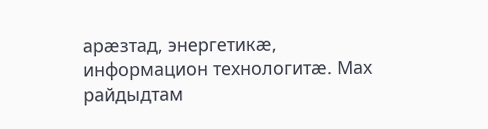арæзтад, энергетикæ, информацион технологитæ. Мах райдыдтам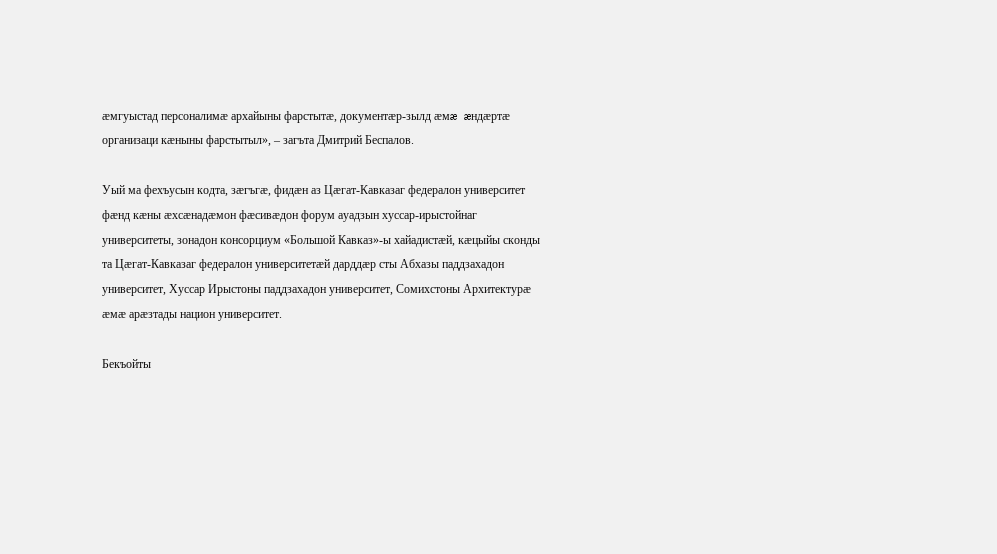æмгуыстад персоналимæ архайыны фарстытæ, документæр-зылд æмæ æндæртæ организаци кæныны фарстытыл», – загъта Дмитрий Беспалов.

Уый ма фехъусын кодта, зæгъгæ, фидæн аз Цæгат-Кавказаг федералон университет фæнд кæны æхсæнадæмон фæсивæдон форум ауадзын хуссар-ирыстойнаг университеты, зонадон консорциум «Большой Кавказ»-ы хайадистæй, кæцыйы сконды та Цæгат-Кавказаг федералон университетæй дарддæр сты Абхазы паддзахадон университет, Хуссар Ирыстоны паддзахадон университет, Сомихстоны Архитектурæ æмæ арæзтады национ университет.

Бекъойты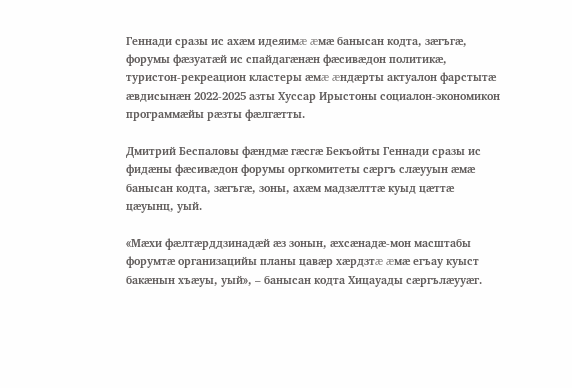Геннади сразы ис ахæм идеяимæ æмæ банысан кодта, зæгъгæ, форумы фæзуатæй ис спайдагæнæн фæсивæдон политикæ, туристон-рекреацион кластеры æмæ æндæрты актуалон фарстытæ æвдисынæн 2022-2025 азты Хуссар Ирыстоны социалон-экономикон программæйы рæзты фæлгæтты.

Дмитрий Беспаловы фæндмæ гæсгæ Бекъойты Геннади сразы ис фидæны фæсивæдон форумы оргкомитеты сæргъ слæууын æмæ банысан кодта, зæгъгæ, зоны, ахæм мадзæлттæ куыд цæттæ цæуынц, уый.

«Мæхи фæлтæрддзинадæй æз зонын, æхсæнадæ-мон масштабы форумтæ организацийы планы цавæр хæрдзтæ æмæ егъау куыст бакæнын хъæуы, уый», – банысан кодта Хицауады сæргълæууæг.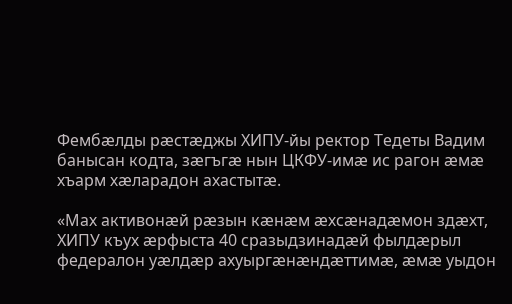Фембæлды рæстæджы ХИПУ-йы ректор Тедеты Вадим банысан кодта, зæгъгæ нын ЦКФУ-имæ ис рагон æмæ хъарм хæларадон ахастытæ.

«Мах активонæй рæзын кæнæм æхсæнадæмон здæхт, ХИПУ къух æрфыста 40 сразыдзинадæй фылдæрыл федералон уæлдæр ахуыргæнæндæттимæ, æмæ уыдон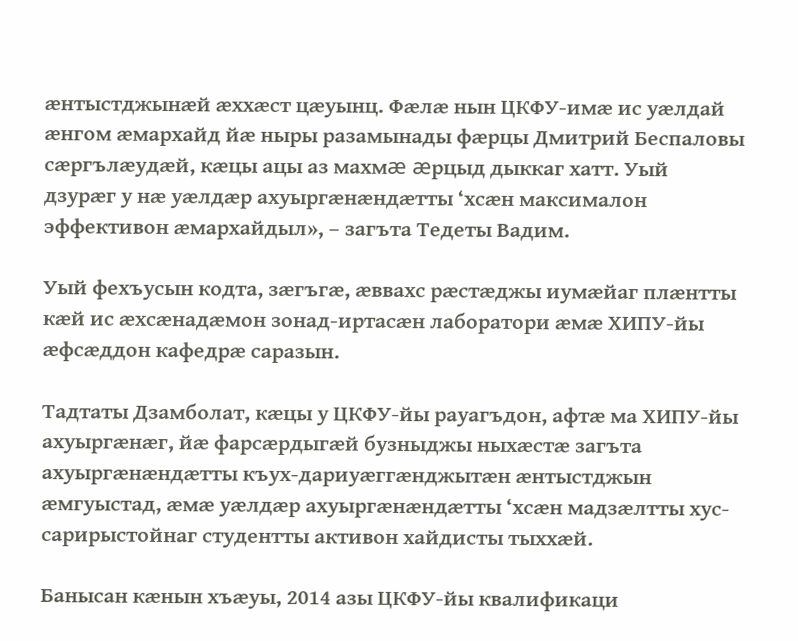æнтыстджынæй æххæст цæуынц. Фæлæ нын ЦКФУ-имæ ис уæлдай æнгом æмархайд йæ ныры разамынады фæрцы Дмитрий Беспаловы сæргълæудæй, кæцы ацы аз махмæ æрцыд дыккаг хатт. Уый дзурæг у нæ уæлдæр ахуыргæнæндæтты ‘хсæн максималон эффективон æмархайдыл», – загъта Тедеты Вадим.

Уый фехъусын кодта, зæгъгæ, æввахс рæстæджы иумæйаг плæнтты кæй ис æхсæнадæмон зонад-иртасæн лаборатори æмæ ХИПУ-йы æфсæддон кафедрæ саразын.

Тадтаты Дзамболат, кæцы у ЦКФУ-йы рауагъдон, афтæ ма ХИПУ-йы ахуыргæнæг, йæ фарсæрдыгæй бузныджы ныхæстæ загъта ахуыргæнæндæтты къух-дариуæггæнджытæн æнтыстджын æмгуыстад, æмæ уæлдæр ахуыргæнæндæтты ‘хсæн мадзæлтты хус-сарирыстойнаг студентты активон хайдисты тыххæй.

Банысан кæнын хъæуы, 2014 азы ЦКФУ-йы квалификаци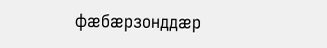фæбæрзонддæр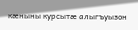кæныны курсытæ алыгъуызон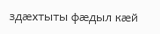здæхтыты фæдыл кæй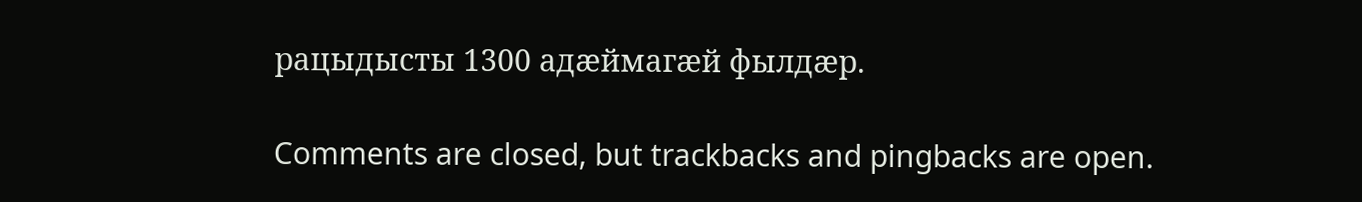рацыдысты 1300 адæймагæй фылдæр.

Comments are closed, but trackbacks and pingbacks are open.